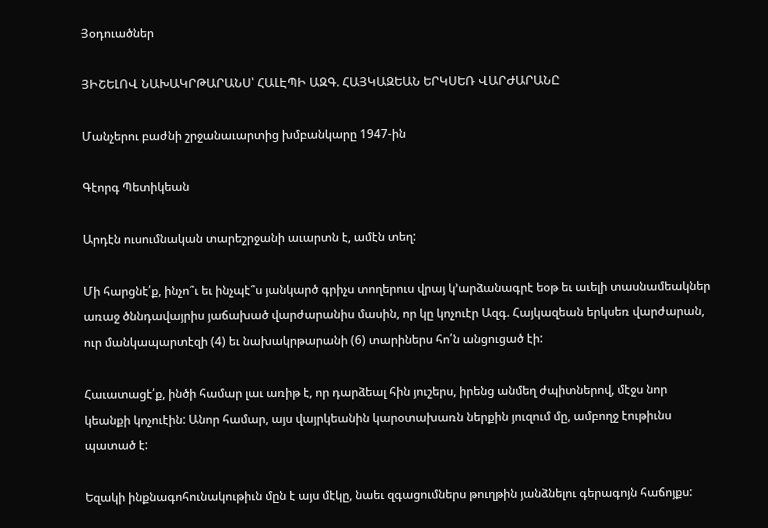Յօդուածներ

ՅԻՇԵԼՈՎ ՆԱԽԱԿՐԹԱՐԱՆՍ՝ ՀԱԼԷՊԻ ԱԶԳ. ՀԱՅԿԱԶԵԱՆ ԵՐԿՍԵՌ ՎԱՐԺԱՐԱՆԸ

Մանչերու բաժնի շրջանաւարտից խմբանկարը 1947-ին

Գէորգ Պետիկեան

Արդէն ուսումնական տարեշրջանի աւարտն է, ամէն տեղ:

Մի հարցնէ՛ք, ինչո՞ւ եւ ինչպէ՞ս յանկարծ գրիչս տողերուս վրայ կ’արձանագրէ եօթ եւ աւելի տասնամեակներ առաջ ծննդավայրիս յաճախած վարժարանիս մասին, որ կը կոչուէր Ազգ. Հայկազեան երկսեռ վարժարան, ուր մանկապարտէզի (4) եւ նախակրթարանի (6) տարիներս հո՛ն անցուցած էի:

Հաւատացէ՛ք, ինծի համար լաւ առիթ է, որ դարձեալ հին յուշերս, իրենց անմեղ ժպիտներով, մէջս նոր կեանքի կոչուէին: Անոր համար, այս վայրկեանին կարօտախառն ներքին յուզում մը, ամբողջ էութիւնս պատած է:

Եզակի ինքնագոհունակութիւն մըն է այս մէկը, նաեւ զգացումներս թուղթին յանձնելու գերագոյն հաճոյքս: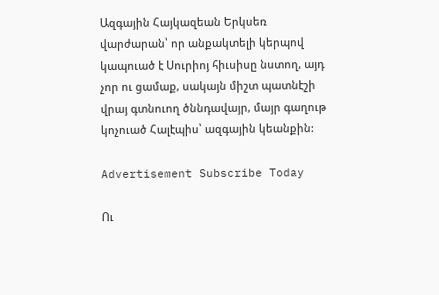Ազգային Հայկազեան Երկսեռ վարժարան՝ որ անքակտելի կերպով կապուած է Սուրիոյ հիւսիսը նստող, այդ չոր ու ցամաք, սակայն միշտ պատնէշի վրայ գտնուող ծննդավայր, մայր գաղութ կոչուած Հալէպիս՝ ազգային կեանքին:

Advertisement Subscribe Today

Ու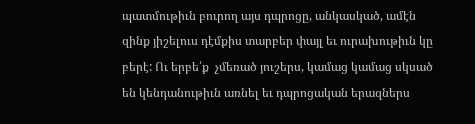պատմութիւն բուրող այս դպրոցը, անկասկած, ամէն զինք յիշելուս դէմքիս տարբեր փայլ եւ ուրախութիւն կը բերէ: Ու երբե՛ք  չմեռած յուշերս, կամաց կամաց սկսած են կենդանութիւն առնել եւ դպրոցական երազներս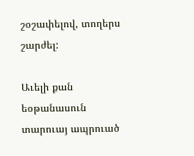շօշափելով, տողերս շարժել:

Աւելի քան եօթանասուն տարուայ ապրուած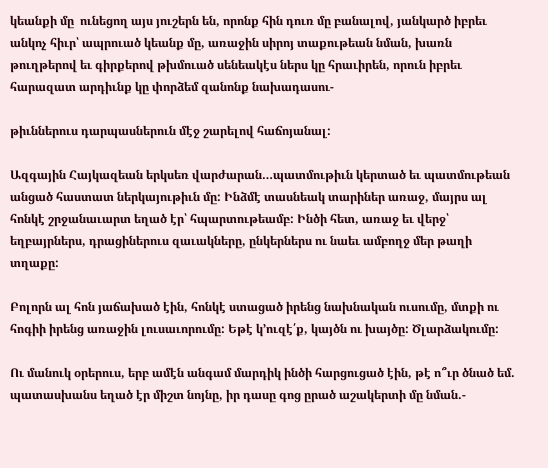կեանքի մը  ունեցող այս յուշերն են, որոնք հին դուռ մը բանալով, յանկարծ իբրեւ անկոչ հիւր՝ ապրուած կեանք մը, առաջին սիրոյ տաքութեան նման, խառն թուղթերով եւ գիրքերով թխմուած սենեակէս ներս կը հրաւիրեն, որուն իբրեւ հարազատ արդիւնք կը փորձեմ զանոնք նախադասու-

թիւններուս դարպասներուն մէջ շարելով հաճոյանալ:

Ազգային Հայկազեան երկսեռ վարժարան…պատմութիւն կերտած եւ պատմութեան անցած հաստատ ներկայութիւն մը: Ինձմէ տասնեակ տարիներ առաջ, մայրս ալ հոնկէ շրջանաւարտ եղած էր՝ հպարտութեամբ: Ինծի հետ, առաջ եւ վերջ՝ եղբայրներս, դրացիներուս զաւակները, ընկերներս ու նաեւ ամբողջ մեր թաղի տղաքը:

Բոլորն ալ հոն յաճախած էին, հոնկէ ստացած իրենց նախնական ուսումը, մտքի ու հոգիի իրենց առաջին լուսաւորումը: Եթէ կ’ուզէ՛ք, կայծն ու խայծը: Ծլարձակումը:

Ու մանուկ օրերուս, երբ ամէն անգամ մարդիկ ինծի հարցուցած էին, թէ ո՞ւր ծնած եմ. պատասխանս եղած էր միշտ նոյնը, իր դասը գոց ըրած աշակերտի մը նման.-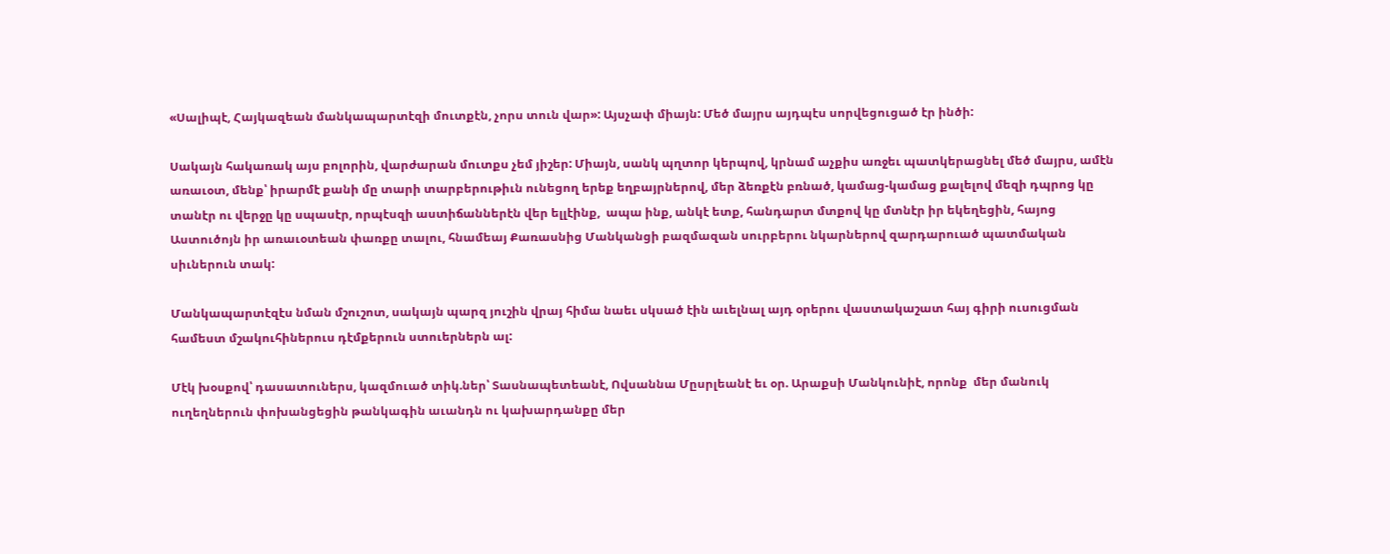«Սալիպէ, Հայկազեան մանկապարտէզի մուտքէն, չորս տուն վար»: Այսչափ միայն: Մեծ մայրս այդպէս սորվեցուցած էր ինծի:

Սակայն հակառակ այս բոլորին, վարժարան մուտքս չեմ յիշեր: Միայն, սանկ պղտոր կերպով, կրնամ աչքիս առջեւ պատկերացնել մեծ մայրս, ամէն առաւօտ, մենք՝ իրարմէ քանի մը տարի տարբերութիւն ունեցող երեք եղբայրներով, մեր ձեռքէն բռնած, կամաց-կամաց քալելով մեզի դպրոց կը տանէր ու վերջը կը սպասէր, որպէսզի աստիճաններէն վեր ելլէինք,  ապա ինք, անկէ ետք, հանդարտ մտքով կը մտնէր իր եկեղեցին, հայոց Աստուծոյն իր առաւօտեան փառքը տալու, հնամեայ Քառասնից Մանկանցի բազմազան սուրբերու նկարներով զարդարուած պատմական սիւներուն տակ:

Մանկապարտէզէս նման մշուշոտ, սակայն պարզ յուշին վրայ հիմա նաեւ սկսած էին աւելնալ այդ օրերու վաստակաշատ հայ գիրի ուսուցման համեստ մշակուհիներուս դէմքերուն ստուերներն ալ:

Մէկ խօսքով՝ դասատուներս, կազմուած տիկ.ներ՝ Տասնապետեանէ, Ովսաննա Մըսրլեանէ եւ օր. Արաքսի Մանկունիէ, որոնք  մեր մանուկ ուղեղներուն փոխանցեցին թանկագին աւանդն ու կախարդանքը մեր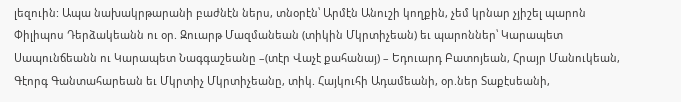լեզուին: Ապա նախակրթարանի բաժնէն ներս, տնօրէն՝ Արմէն Անուշի կողքին, չեմ կրնար չյիշել պարոն  Փիլիպոս Դերձակեանն ու օր. Զուարթ Մազմանեան (տիկին Մկրտիչեան) եւ պարոններ՝ Կարապետ Սապունճեանն ու Կարապետ Նագգաշեանը –(տէր Վաչէ քահանայ) – Եդուարդ Բատոյեան, Հրայր Մանուկեան, Գէորգ Գանտահարեան եւ Մկրտիչ Մկրտիչեանը, տիկ. Հայկուհի Ադամեանի, օր.ներ Տաքէսեանի,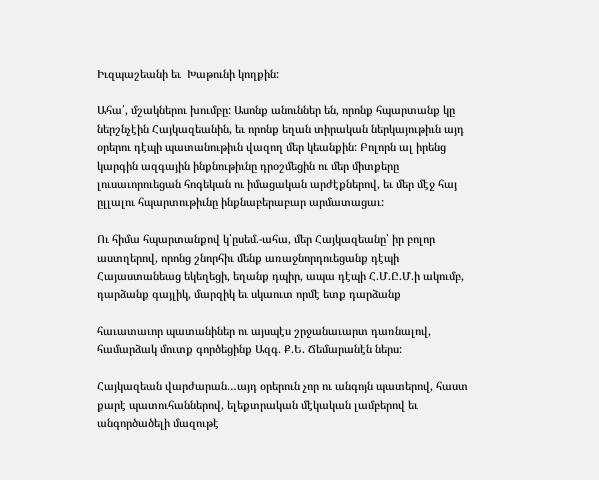Իւզպաշեանի եւ  Խաթունի կողքին:

Ահա՛, մշակներու խումբը: Ասոնք անուններ են, որոնք հպարտանք կը ներշնչէին Հայկազեանին, եւ որոնք եղան տիրական ներկայութիւն այդ օրերու դէպի պատանութիւն վազող մեր կեանքին: Բոլորն ալ իրենց կարգին ազգային ինքնութիւնը դրօշմեցին ու մեր միտքերը լուսաւորուեցան հոգեկան ու իմացական արժէքներով, եւ մեր մէջ հայ ըլլալու հպարտութիւնը ինքնաբերաբար արմատացաւ:

Ու հիմա հպարտանքով կ՝ըսեմ.-ահա, մեր Հայկազեանը՝ իր բոլոր աստղերով, որոնց շնորհիւ մենք առաջնորդուեցանք դէպի Հայաստանեաց եկեղեցի, եղանք դպիր, ապա դէպի Հ.Մ.Ը.Մ.ի ակումբ, դարձանք գայլիկ, մարզիկ եւ սկաուտ որմէ ետք դարձանք

հաւատաւոր պատանիներ ու այսպէս շրջանաւարտ դառնալով, համարձակ մուտք գործեցինք Ազգ. Ք.Ե. Ճեմարանէն ներս:

Հայկազեան վարժարան…այդ օրերուն չոր ու անգոյն պատերով, հաստ քարէ պատուհաններով, ելեքտրական մէկական լամբերով եւ անգործածելի մազութէ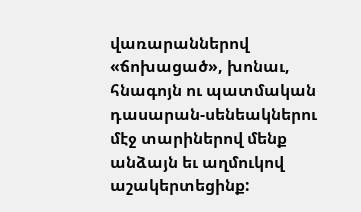վառարաններով «ճոխացած», խոնաւ, հնագոյն ու պատմական դասարան-սենեակներու մէջ տարիներով մենք անձայն եւ աղմուկով աշակերտեցինք: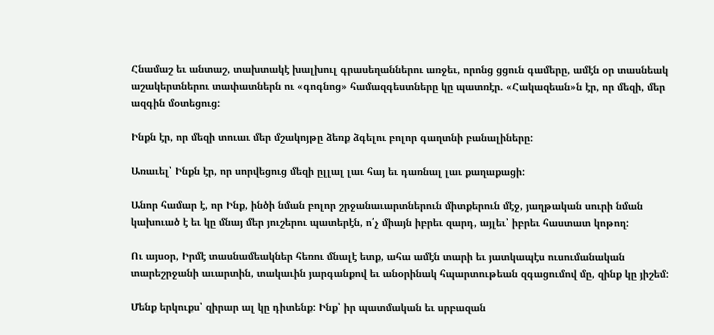Հնամաշ եւ անտաշ, տախտակէ խալխուլ գրասեղաններու առջեւ, որոնց ցցուն գամերը, ամէն օր տասնեակ աշակերտներու տափատներն ու «գոգնոց» համազգեստները կը պատռէր. «Հակազեան»ն էր, որ մեզի, մեր ազգին մօտեցուց:

Ինքն էր, որ մեզի տուաւ մեր մշակոյթը ձեռք ձգելու բոլոր գաղտնի բանալիները:

Առաւել՝ Ինքն էր, որ սորվեցուց մեզի ըլլալ լաւ հայ եւ դառնալ լաւ քաղաքացի:

Անոր համար է, որ Ինք, ինծի նման բոլոր շրջանաւարտներուն միտքերուն մէջ, յաղթական սուրի նման կախուած է եւ կը մնայ մեր յուշերու պատերէն, ո՛չ միայն իբրեւ զարդ, այլեւ՝ իբրեւ հաստատ կոթող:

Ու այսօր, Իրմէ տասնամեակներ հեռու մնալէ ետք, ահա ամէն տարի եւ յատկապէս ուսումանական տարեշրջանի աւարտին, տակաւին յարգանքով եւ անօրինակ հպարտութեան զգացումով մը, զինք կը յիշեմ:

Մենք երկուքս՝ զիրար ալ կը դիտենք: Ինք՝ իր պատմական եւ սրբազան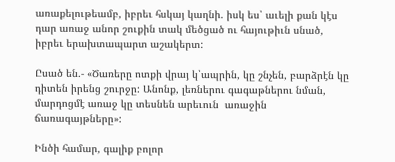առաքելութեամբ, իբրեւ հսկայ կաղնի. իսկ ես՝ աւելի քան կէս դար առաջ անոր շուքին տակ մեծցած ու հայութիւն սնած, իբրեւ երախտապարտ աշակերտ:

Ըսած են.- «Ծառերը ոտքի վրայ կ՝ապրին, կը շնչեն, բարձրէն կը դիտեն իրենց շուրջը: Անոնք, լեռներու գագաթներու նման, մարդոցմէ առաջ կը տեսնեն արեւուն  առաջին ճառագայթները»:

Ինծի համար, գալիք բոլոր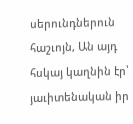սերունդներուն հաշւոյն, Ան այդ հսկայ կաղնին էր՝ յաւիտենական իր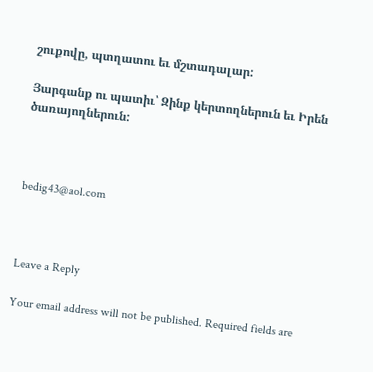շուքովը, պտղատու եւ մշտադալար:

Յարգանք ու պատիւ՝ Զինք կերտողներուն եւ Իրեն ծառայողներուն:



bedig43@aol.com



Leave a Reply

Your email address will not be published. Required fields are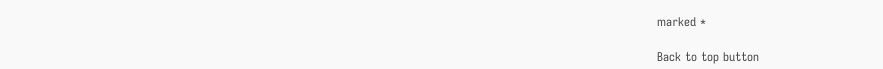marked *

Back to top button